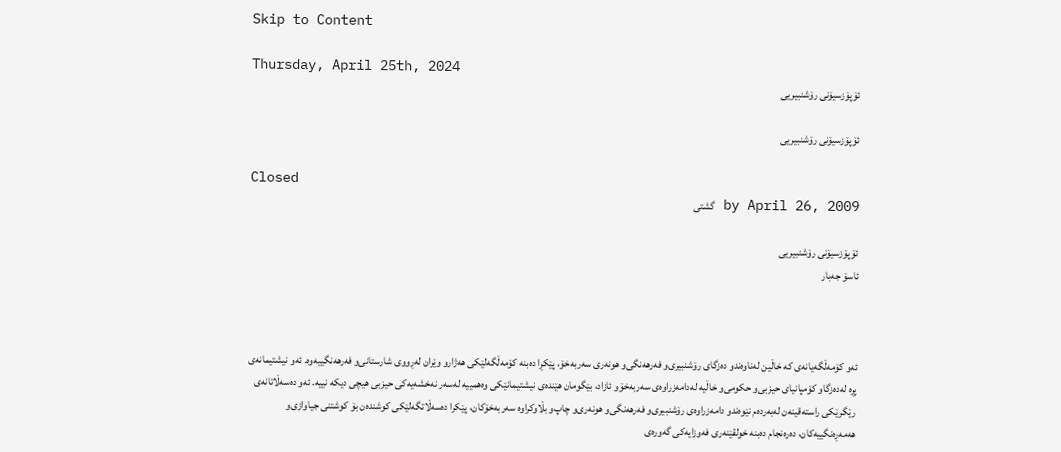Skip to Content

Thursday, April 25th, 2024
ئۆپۆزسیۆنی رۆشنبیریی

ئۆپۆزسیۆنی رۆشنبیریی

Closed
by April 26, 2009 گشتی

ئۆپۆزسیۆنی رۆشنبیریی
ئاسۆ جه‌بار



ئه‌و كۆمه‌ڵگه‌یانه‌ی كه‌ خاڵین له‌ناوه‌ند‌و ده‌زگای رۆشنبیری‌و فه‌رهه‌نگی‌و هونه‌ری سه‌ربه‌خۆ، پێكڕا ده‌بنه‌ كۆمه‌ڵگه‌لێكی هه‌ژار‌و وێران له‌ڕووی شارستانی‌و فه‌رهه‌نگییه‌وه‌. ئه‌و نیشتیمانه‌ی پڕه‌ له‌ده‌زگا‌و كۆمپانیای حیزبی‌و حكومی‌و خاڵیه‌ له‌دامه‌زراوه‌ی سه‌ربه‌خۆ‌و ئازاد، بێگومان هێنده‌ی نیشتیمانێكی وه‌همییه‌ له‌سه‌ر نه‌خشه‌یه‌كی حیزبی هیچی دیكه‌ نییه‌. ئه‌و ده‌سه‌ڵاتانه‌ی رێگرێكی راسته‌قینه‌ن له‌به‌رده‌م نێوه‌ند‌و دامه‌زراوه‌ی رۆشنبیری‌و فه‌رهه‌نگی‌و هونه‌ری‌و چاپ‌و بڵاوكراوه‌ سه‌ربه‌خۆكان، پێكرا ده‌سه‌ڵاتگه‌لێكی كوشنده‌ن بۆ كوشتنی جیاوازی‌و هه‌مه‌ڕه‌نگییه‌كان، ده‌ره‌نجام ده‌بنه‌ خولقێنه‌ری فه‌وزایه‌كی گه‌وره‌ی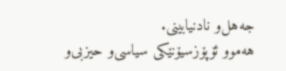جه‌هل‌و نادنیابینی.
هه‌موو ئۆپۆزسیۆنێكی سیاسی‌و حیزبی‌و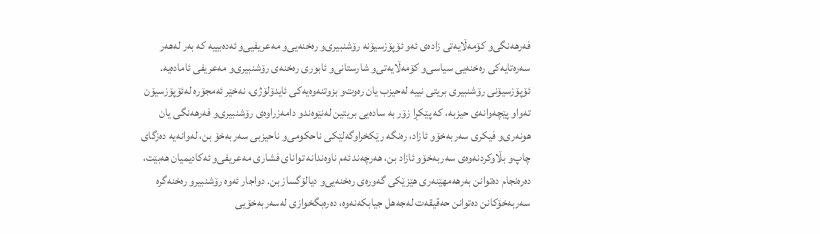فه‌رهه‌نگی‌و كۆمه‌ڵایه‌تی زاده‌ی ئه‌و ئۆپۆزسیۆنه‌ رۆشنبیری‌و ره‌خنه‌یی‌و مه‌عریفیی‌و ئه‌ده‌بییه‌ كه‌ به‌ر له‌هه‌ر سه‌ره‌تایه‌كی ره‌خنه‌یی سیاسی‌و كۆمه‌ڵایه‌تی‌و شارستانی‌و ئابوری ره‌خنه‌ی رۆشنبیری‌و مه‌عریفی ئاماده‌یه‌.
ئۆپۆزسیۆنی رۆشنبیری بریتی نییه‌ له‌حیزب یان ره‌وت‌و بزوتنه‌وه‌یه‌كی ئایدۆلۆژی، نه‌خێر ئه‌مجۆره‌ له‌ئۆپۆزسیۆن ته‌واو پێچه‌وانه‌ی حیزبه‌، كه‌ پێكڕا زۆر به‌ ساده‌یی بریتین له‌نێوه‌ند‌و دامه‌زراوه‌ی رۆشنبیری‌و فه‌رهه‌نگی یان هونه‌ری‌و فیكری سه‌ربه‌خۆ‌و ئازاد، ره‌نگه‌ رێكخراوگه‌لێكی ناحكومی‌و ناحیزبی سه‌ربه‌خۆ بن، له‌وانه‌یه‌ ده‌زگای چاپ‌و بڵاوكردنه‌وه‌ی سه‌ربه‌خۆ‌و ئازاد بن، هه‌رچه‌ند ئه‌م ناوه‌ندانه‌ توانای فشاری مه‌عریفی‌و ئه‌كادیمیان هه‌بێت، ده‌ره‌نجام ده‌توانن به‌رهه‌مهێنه‌ری هێزێكی گه‌وره‌ی ره‌خنه‌یی‌و دیالۆگساز بن. دواجار ئه‌وه‌ رۆشنبیر‌و ره‌خنه‌گره‌ سه‌ربه‌خۆكانن ده‌توانن حه‌قیقه‌ت له‌جه‌هل جیابكه‌نه‌وه‌، ده‌ره‌بگخوازی له‌سه‌ربه‌خۆیی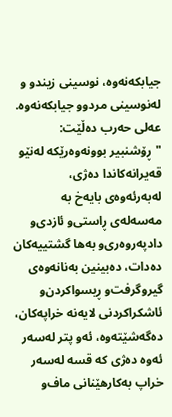جیابكه‌نه‌وه‌، نوسینی زیندو ‌و له‌نوسینی مردوو جیابكه‌نه‌وه‌.
عه‌لی حه‌رب ده‌ڵێت: "ڕۆشنبیر بوونه‌وه‌رێكه‌ له‌نێو قه‌یرانه‌كاندا ده‌ژی، له‌به‌رئه‌وه‌ی بایه‌خ به‌ مه‌سه‌له‌ی ڕاستی‌و ئازدی‌و دادپه‌روه‌ری‌و به‌ها گشتییه‌كان ده‌دات، ده‌بینین به‌نانه‌وه‌ی گیروگرفت‌و ڕیسواكردن‌و ئاشكراكردنی لایه‌نه‌ خراپه‌كان، ده‌گه‌شێته‌وه‌، ئه‌و پتر له‌سه‌ر ئه‌وه‌ ده‌ژی كه‌ قسه‌ له‌سه‌ر خراپ به‌كارهێنانی ماف‌و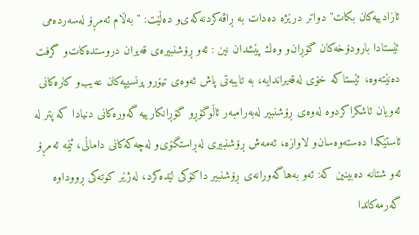ئازادییه‌كان بكات" دواتر درێژه‌ ده‌دات به‌ ڕاڤه‌كردنه‌كه‌ی‌و ده‌ڵێت: "به‌ڵام ئه‌مڕۆ له‌سه‌رده‌می ئێستادا بارودۆخه‌كان گۆڕان‌و وه‌ك پێشدان نین : ئه‌و ڕۆشنبیره‌ی قه‌یران دروستده‌كات‌و گرفت ده‌نێته‌وه‌، ئێستاكه‌ خۆی له‌قه‌یراندایه‌، به‌ تایبه‌تی پاش ئه‌وه‌ی تیۆر‌و پرنسیپه‌كان عه‌یب‌و كاره‌كانی ئه‌ویان ئاشكراكردوه‌ له‌وه‌ی ڕۆشنبیر له‌به‌رامبه‌ر ئاڵوگۆڕو گۆڕانكارییه‌ گه‌وره‌كانی دنیادا كه‌ پتر له‌ ئاستێكدا ده‌سته‌وه‌سان‌و لاوازه‌، ئه‌مه‌ش ڕۆشنبیری له‌ڕاستگۆی‌و له‌چه‌كه‌كانی داماڵی، ئێمه‌ ئه‌مڕۆ ئه‌و شتانه‌ ده‌بینین كه‌: ئه‌و به‌هاگه‌ورانه‌ی ڕۆشنبیر داكۆكی لێده‌كرد، له‌ژێر كوته‌كی ڕووداوه‌ گه‌رمه‌كاندا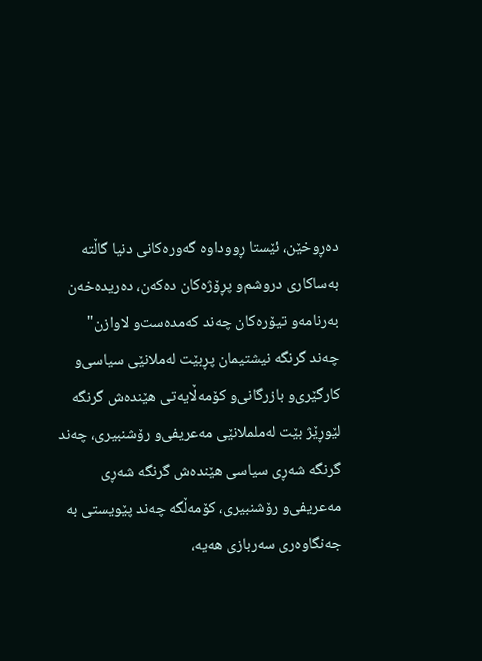ده‌ڕوخێن، ئێستا ڕووداوه‌ گه‌وره‌كانی دنیا گاڵته‌ به‌ساكاری دروشم‌و پڕۆژه‌كان ده‌كه‌ن، ده‌ریده‌خه‌ن به‌رنامه‌و تیۆره‌كان چه‌ند كه‌مده‌ست‌و لاوازن"
چه‌ند گرنگه‌ نیشتیمان پڕبێت له‌ملانێی سیاسی‌و كارگێری‌و بازرگانی‌و كۆمه‌ڵایه‌تی هێنده‌ش گرنگه‌ لێوڕێژ بێت له‌ململانێی مه‌عریفی‌و رۆشنبیری، چه‌ند گرنگه‌ شه‌ڕی سیاسی هێنده‌ش گرنگه‌ شه‌ڕی مه‌عریفی‌و رۆشنبیری، كۆمه‌ڵگه‌ چه‌ند پێویستی به‌ جه‌نگاوه‌ری سه‌ربازی هه‌یه‌،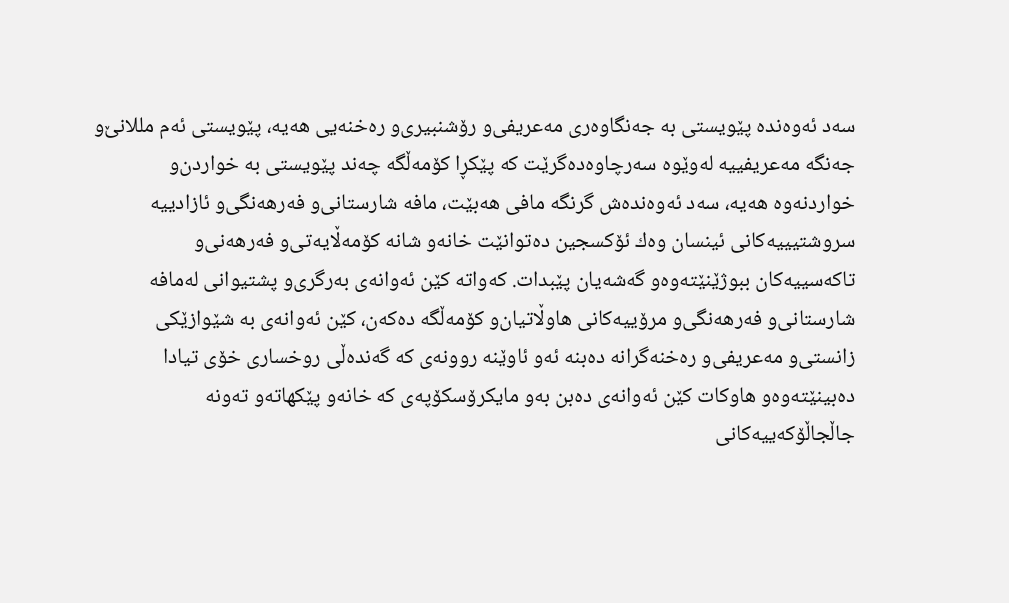سه‌د ئه‌وه‌نده‌ پێویستی به‌ جه‌نگاوه‌ری مه‌عریفی‌و رۆشنبیری‌و ره‌خنه‌یی هه‌یه‌، پێویستی ئه‌م مللانێ‌‌و جه‌نگه‌ مه‌عریفییه‌ له‌وێوه‌ سه‌رچاوه‌ده‌گرێت كه‌ پێكڕا كۆمه‌ڵگه‌ چه‌ند پێویستی به‌ خواردن‌و خواردنه‌وه‌ هه‌یه‌، سه‌د ئه‌وه‌نده‌ش گرنگه‌ مافی هه‌بێت، مافه‌ شارستانی‌و فه‌رهه‌نگی‌و ئازادییه‌ سروشتیییه‌كانی ئینسان وه‌ك ئۆكسجین ده‌توانێت خانه‌‌و شانه‌ كۆمه‌ڵایه‌تی‌و فه‌رهه‌نی‌و تاكه‌سییه‌كان ببوژێنێته‌وه‌‌و گه‌شه‌یان پێبدات. كه‌واته‌ كێن ئه‌وانه‌ی به‌رگری‌و پشتیوانی له‌مافه‌ شارستانی‌و فه‌رهه‌نگی‌و مرۆییه‌كانی هاوڵاتیان‌و كۆمه‌ڵگه‌ ده‌كه‌ن، كێن ئه‌وانه‌ی به‌ شێوازێكی زانستی‌و مه‌عریفی‌و ره‌خنه‌گرانه‌ ده‌بنه‌ ئه‌و ئاوێنه‌ روونه‌ی كه‌ گه‌نده‌ڵی روخساری خۆی تیادا ده‌بینێته‌وه‌‌و هاوكات كێن ئه‌وانه‌ی ده‌بن به‌و مایكرۆسكۆپه‌ی كه‌ خانه‌‌و پێكهاته‌‌و ته‌ونه‌ جاڵجاڵۆكه‌ییه‌كانی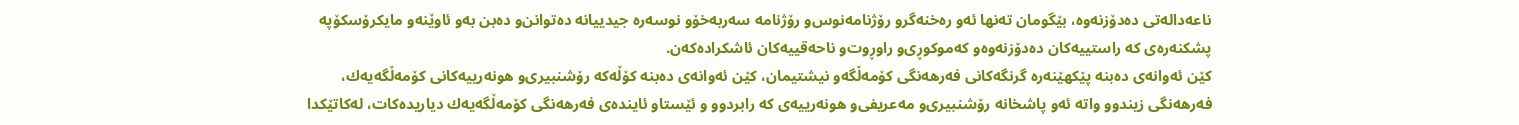ناعه‌داله‌تی ده‌دۆزنه‌وه‌، بێگومان ته‌نها ئه‌و ره‌خنه‌گر‌و رۆژنامه‌نوس‌و رۆژنامه‌ سه‌ربه‌خۆ‌و نوسه‌ره‌ جیدییانه‌ ده‌توانن‌و ده‌بن به‌و ئاوێنه‌‌و مایكرۆسكۆپه‌ پشكنه‌ره‌ی كه‌ راستییه‌كان ده‌دۆزنه‌وه‌‌و كه‌موكوڕی‌و راوڕوت‌و ناحه‌قییه‌كان ئاشكراده‌كه‌ن.
كێن ئه‌وانه‌ی ده‌بنه‌ پێكهێنه‌ره‌ گرنگه‌كانی فه‌رهه‌نگی كۆمه‌ڵگه‌‌و نیشتیمان، كێن ئه‌وانه‌ی ده‌بنه‌ كۆڵه‌كه‌ رۆشنبیری‌و هونه‌رییه‌كانی كۆمه‌ڵگه‌یه‌ك، فه‌رهه‌نگی زیندوو واته‌ ئه‌و پاشخانه‌ رۆشنبیری‌و مه‌عریفی‌و هونه‌رییه‌ی كه‌ رابردوو ‌و ئێستا‌و ئاینده‌ی فه‌رهه‌نگی كۆمه‌ڵگه‌یه‌ك دیاریده‌كات، له‌كاتێكدا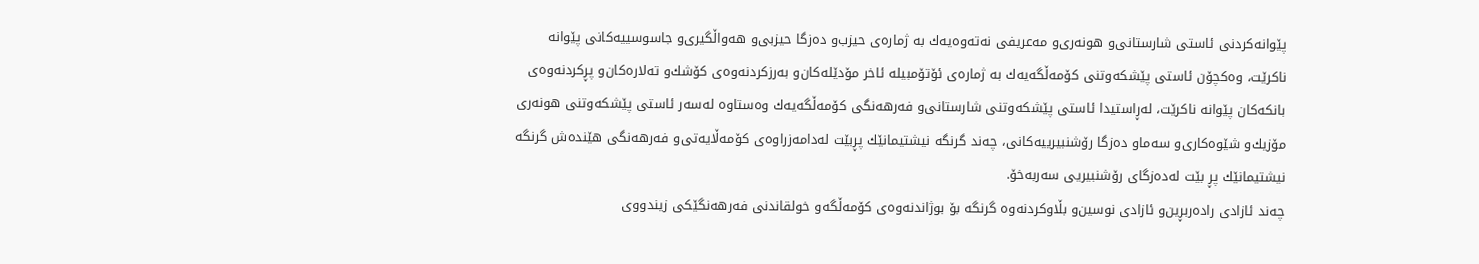پێوانه‌كردنی ئاستی شارستانی‌و هونه‌ری‌و مه‌عریفی نه‌ته‌وه‌یه‌ك به‌ ژماره‌ی حیزب‌و ده‌زگا حیزبی‌و هه‌واڵگیری‌و جاسوسییه‌كانی پێوانه‌ ناكرێت، وه‌كچۆن ئاستی پێشكه‌وتنی كۆمه‌ڵگه‌یه‌ك به‌ ژماره‌ی ئۆتۆمبیله‌ ئاخر مۆدێله‌كان‌و به‌رزكردنه‌وه‌ی كۆشك‌و ته‌لاره‌كان‌و پڕكردنه‌وه‌ی بانكه‌كان پێوانه‌ ناكرێت، له‌ڕاستیدا ئاستی پێشكه‌وتنی شارستانی‌و فه‌رهه‌نگی كۆمه‌ڵگه‌یه‌ك وه‌ستاوه‌ له‌سه‌ر ئاستی پێشكه‌وتنی هونه‌ری مۆزیك‌و شێوه‌كاری‌و سه‌ما‌و ده‌زگا رۆشنبیرییه‌كانی، چه‌ند گرنگه‌ نیشتیمانێك پڕبێت له‌دامه‌زراوه‌ی كۆمه‌ڵایه‌تی‌و فه‌رهه‌نگی هێنده‌ش گرنگه‌ نیشتیمانێك پڕ بێت له‌ده‌زگای رۆشنبیریی سه‌ربه‌خۆ.
چه‌ند ئازادی راده‌ربڕین‌و ئازادی نوسین‌و بڵاوكردنه‌وه‌ گرنگه‌ بۆ بوژاندنه‌وه‌ی كۆمه‌ڵگه‌‌و خولقاندنی فه‌رهه‌نگێكی زیندووی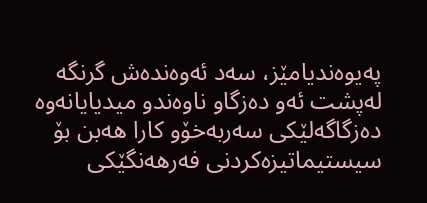په‌یوه‌ندیامێز، سه‌د ئه‌وه‌نده‌ش گرنگه‌ له‌پشت ئه‌و ده‌زگا‌و ناوه‌ند‌و میدیایانه‌وه‌ ده‌زگاگه‌لێكی سه‌ربه‌خۆ‌و كارا هه‌بن بۆ سیستیماتیزه‌كردنی فه‌رهه‌نگێكی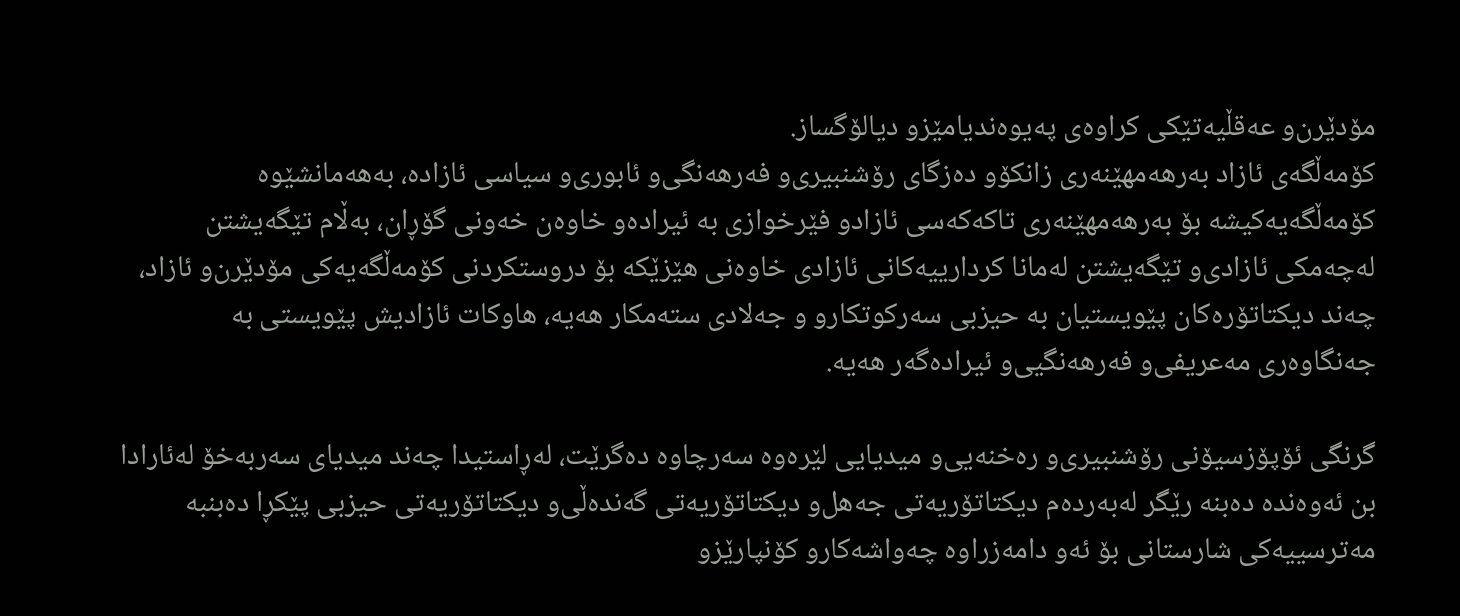مۆدێرن‌و عه‌قڵیه‌تێكی كراوه‌ی په‌یوه‌ندیامێز‌و دیالۆگساز.
كۆمه‌ڵگه‌ی ئازاد به‌رهه‌مهێنه‌ری زانكۆ‌و ده‌زگای رۆشنبیری‌و فه‌رهه‌نگی‌و ئابوری‌و سیاسی ئازاده‌، به‌هه‌مانشێوه‌ كۆمه‌ڵگه‌یه‌كیشه‌ بۆ به‌رهه‌مهێنه‌ری تاكه‌كه‌سی ئازاد‌و فێرخوازی به‌ ئیراده‌‌و خاوه‌ن خه‌ونی گۆڕان، به‌ڵام تێگه‌یشتن له‌چه‌مكی ئازادی‌و تێگه‌یشتن له‌مانا كردارییه‌كانی ئازادی خاوه‌نی هێزێكه‌ بۆ دروستكردنی كۆمه‌ڵگه‌یه‌كی مۆدێرن‌و ئازاد، چه‌ند دیكتاتۆره‌كان پێویستیان به‌ حیزبی سه‌ركوتكار‌و ‌و جه‌لادی سته‌مكار هه‌یه‌، هاوكات ئازادیش پێویستی به‌ جه‌نگاوه‌ری مه‌عریفی‌و فه‌رهه‌نگیی‌و ئیراده‌گه‌ر هه‌یه‌.

گرنگی ئۆپۆزسیۆنی رۆشنبیری‌و ره‌خنه‌یی‌و میدیایی لێره‌وه‌ سه‌رچاوه‌ ده‌گرێت، له‌ڕاستیدا چه‌ند میدیای سه‌ربه‌خۆ له‌ئارادا بن ئه‌وه‌نده‌ ده‌بنه‌ رێگر له‌به‌رده‌م دیكتاتۆریه‌تی جه‌هل‌و دیكتاتۆریه‌تی گه‌نده‌ڵی‌و دیكتاتۆریه‌تی حیزبی پێكڕا ده‌بنبه‌ مه‌ترسییه‌كی شارستانی بۆ ئه‌و دامه‌زراوه‌ چه‌واشه‌كار‌و كۆنپارێز‌و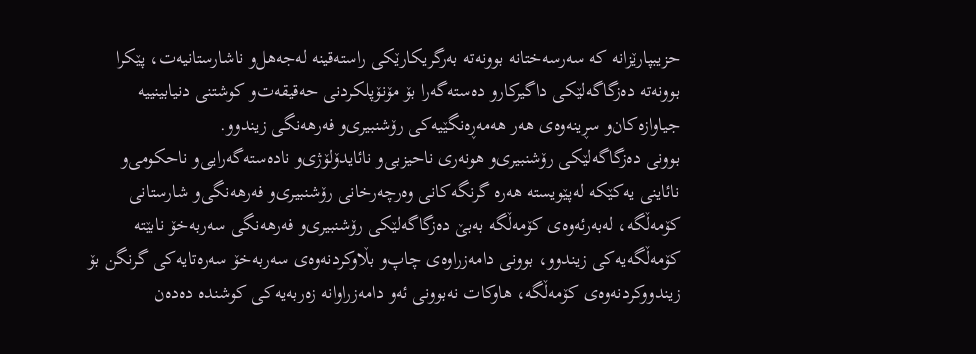حزیبپارێزانه‌ كه‌ سه‌رسه‌ختانه‌ بوونه‌ته‌ به‌رگریكارێكی راسته‌قینه‌ له‌جه‌هل‌و ناشارستانیه‌ت، پێكرا بوونه‌ته‌ ده‌زگاگه‌لێكی داگیركار‌و ده‌سته‌گه‌را بۆ مۆنۆپلكردنی حه‌قیقه‌ت‌و كوشتنی دنیابینییه‌ جیاوازه‌كان‌و سڕینه‌وه‌ی هه‌ر هه‌مه‌ڕه‌نگێیه‌كی رۆشنبیری‌و فه‌رهه‌نگی زیندوو.
بوونی ده‌زگاگه‌لێكی رۆشنبیری‌و هونه‌ری ناحیزبی‌و نائایدۆلۆژی‌و ناده‌سته‌گه‌رایی‌و ناحكومی‌و نائاینی یه‌كێكه‌ له‌پێویسته‌ هه‌ره‌ گرنگه‌كانی وه‌رچه‌رخانی رۆشنبیری‌و فه‌رهه‌نگی‌و شارستانی كۆمه‌ڵگه‌، له‌به‌رئه‌وه‌ی كۆمه‌ڵگه‌ به‌بێ‌ ده‌زگاگه‌لێكی رۆشنبیری‌و فه‌رهه‌نگی سه‌ربه‌خۆ نابێته‌ كۆمه‌ڵگه‌یه‌كی زیندوو، بوونی دامه‌زراوه‌ی چاپ‌و بڵاوكردنه‌وه‌ی سه‌ربه‌خۆ سه‌ره‌تایه‌كی گرنگن بۆ زیندووكردنه‌وه‌ی كۆمه‌ڵگه‌، هاوكات نه‌بوونی ئه‌و دامه‌زراوانه‌ زه‌ربه‌یه‌كی كوشنده‌ ده‌ده‌ن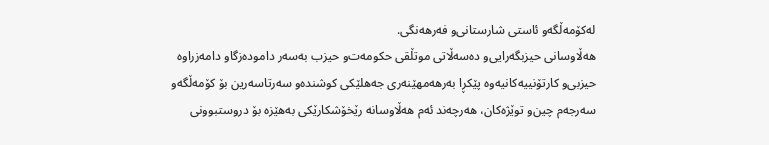له‌كۆمه‌ڵگه‌‌و ئاستی شارستانی‌و فه‌رهه‌نگی.
هه‌ڵاوسانی حیزبگه‌رایی‌و ده‌سه‌ڵاتی موتڵقی حكومه‌ت‌و حیزب به‌سه‌ر داموده‌زگا‌و دامه‌زراوه‌ حیزبی‌و كارتۆنییه‌كانیه‌وه‌ پێكڕا به‌رهه‌مهێنه‌ری جه‌هلێكی كوشنده‌‌و سه‌رتاسه‌رین بۆ كۆمه‌ڵگه‌‌و سه‌رجه‌م چین‌و توێژه‌كان، هه‌رچه‌ند ئه‌م هه‌ڵاوسانه‌ رێخۆشكارێكی به‌هێزه‌ بۆ دروستبوونی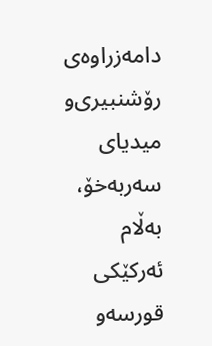دامه‌زراوه‌ی رۆشنبیری‌و میدیای سه‌ربه‌خۆ، به‌ڵام ئه‌ركێكی قورسه‌‌و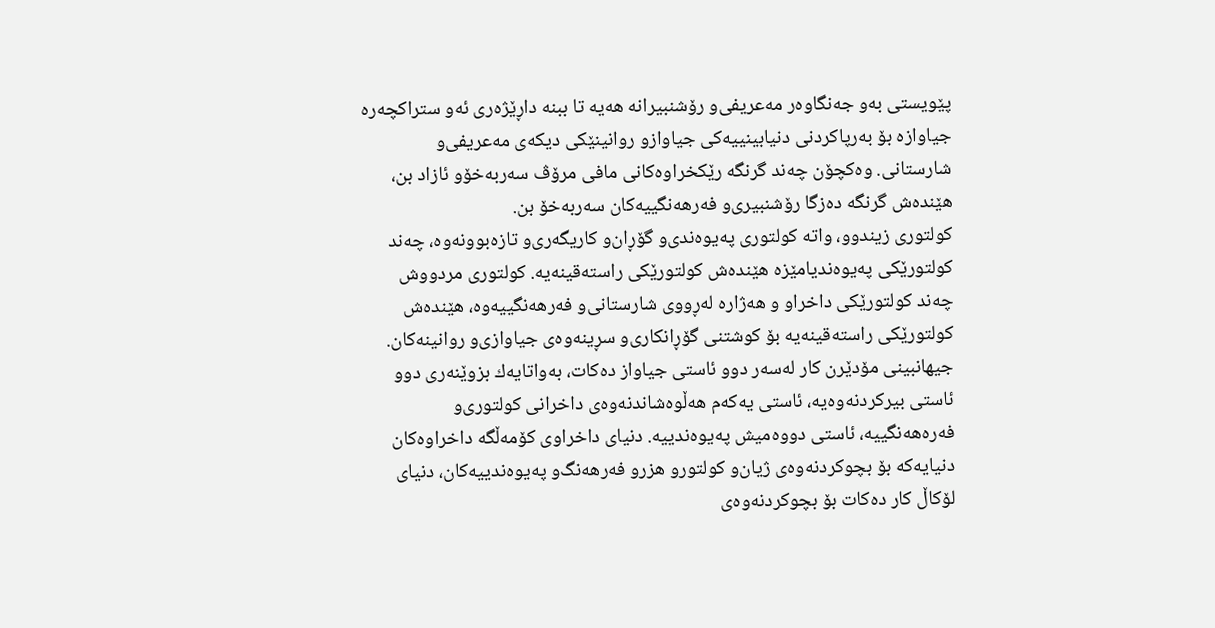پێویستی به‌و جه‌نگاوه‌ر مه‌عریفی‌و رۆشنبیرانه‌ هه‌یه‌ تا ببنه‌ داڕێژه‌ری ئه‌و ستراكچه‌ره‌ جیاوازه‌ بۆ به‌رپاكردنی دنیابینییه‌كی جیاواز‌و روانینێكی دیكه‌ی مه‌عریفی‌و شارستانی. وه‌كچۆن چه‌ند گرنگه‌ رێكخراوه‌كانی مافی مرۆڤ سه‌ربه‌خۆ‌و ئازاد بن، هێنده‌ش گرنگه‌ ده‌زگا رۆشنبیری‌و فه‌رهه‌نگییه‌كان سه‌ربه‌خۆ بن.
كولتوری زیندوو، واته‌ كولتوری په‌یوه‌ندی‌و گۆڕان‌و كاریگه‌ری‌و تازه‌بوونه‌وه‌، چه‌ند كولتورێكی په‌یوه‌ندیامێزه‌ هێنده‌ش كولتورێكی راسته‌قینه‌یه‌. كولتوری مردووش چه‌ند كولتورێكی داخراو ‌و هه‌ژاره‌ له‌ڕووی شارستانی‌و فه‌رهه‌نگییه‌وه‌، هێنده‌ش كولتورێكی راسته‌قینه‌یه‌ بۆ كوشتنی گۆڕانكاری‌و سڕینه‌وه‌ی جیاوازی‌و روانینه‌كان.
جیهانبینی مۆدێرن كار له‌سه‌ر دوو ئاستی جیاواز ده‌كات، به‌واتایه‌ك بزوێنه‌ری دوو ئاستی بیركردنه‌وه‌یه‌، ئاستی یه‌كه‌م هه‌ڵوه‌شاندنه‌وه‌ی داخرانی كولتوری‌و فه‌ره‌هه‌نگییه‌، ئاستی دووه‌میش په‌یوه‌ندییه‌. دنیای داخراوی كۆمه‌ڵگه‌ داخراوه‌كان دنیایه‌كه‌ بۆ بچوكردنه‌وه‌ی ژیان‌و كولتور‌و هزر‌و فه‌رهه‌نگ‌و په‌یوه‌ندییه‌كان، دنیای لۆكاڵ كار ده‌كات بۆ بچوكردنه‌وه‌ی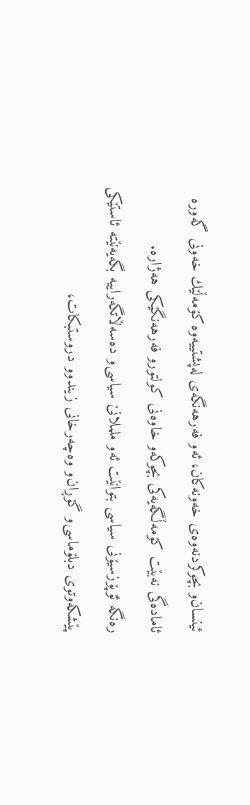ئینسان‌و بچوكردنه‌وه‌ی خه‌ونه‌كان، ئه‌و فه‌رهه‌نگه‌ی له‌پشتییه‌وه‌ كۆمه‌ڵێك خه‌ونی گه‌وره‌ ئاماده‌گی نه‌بێت كۆمه‌ڵگه‌یه‌كی بچوكه‌‌و خاوه‌نی كولتور‌و فه‌رهه‌نگێكی هه‌ژاره‌.
ره‌نگه‌ ئۆپۆزسیۆنی سیاسی بتوانێت ئه‌و ململانێ‌ سیاسی‌و ده‌سه‌ڵاتگه‌راییه‌ بگه‌یه‌نێته‌ ئاستێكی پێشكه‌وتوی دبلۆماسی‌و گۆڕان‌و وه‌چه‌رخانی زیندوو دروستبكات،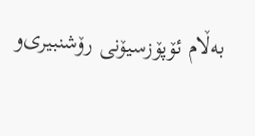به‌ڵام ئۆپۆزسیۆنی رۆشنبیری‌و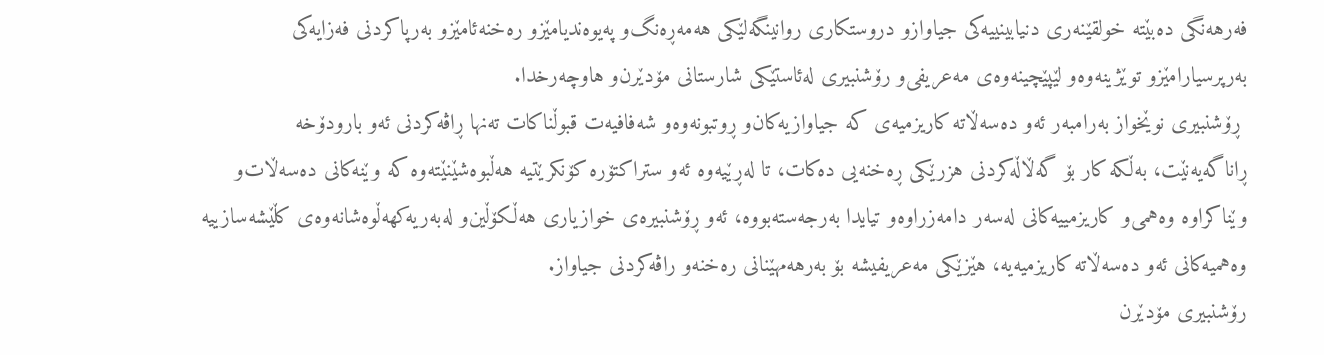فه‌رهه‌نگی ده‌بێته‌ خولقێنه‌ری دنیابینییه‌كی جیاواز‌و دروستكاری روانینگه‌لێكی هه‌مه‌ڕه‌نگ‌و په‌یوه‌ندیامێز‌و ره‌خنه‌ئامێز‌و به‌رپاكردنی فه‌زایه‌كی به‌رپرسیارامێز‌و توێژینه‌وه‌‌و لێپێچینه‌وه‌ی مه‌عریفی‌و رۆشنبیری له‌ئاستێكی شارستانی مۆدێرن‌و هاوچه‌رخدا.
 ڕۆشنبیری نوێخواز به‌رامبه‌ر ئه‌و ده‌سه‌ڵاته‌ كاریزمیه‌ی كه‌ جیاوازیه‌كان‌و ڕوتبونه‌وه‌و شه‌فافیه‌ت قبوڵناكات ته‌نها ڕاڤه‌كردنی ئه‌و بارودۆخه‌ ڕاناگه‌یه‌نێت، به‌ڵكه‌ كار بۆ گه‌ڵاڵه‌كردنی هزرێكی ڕه‌خنه‌یی ده‌كات، تا له‌ڕێیه‌وه‌ ئه‌و ستراكتۆره‌ كۆنكرێتیه‌ هه‌ڵبوه‌شێنێته‌وه‌ كه‌ وێنه‌كانی ده‌سه‌ڵات‌و وێناكراوه‌ وه‌همی‌و كاریزمییه‌كانی له‌سه‌ر دامه‌زراوه‌‌و تیایدا به‌رجه‌سته‌بووه‌، ئه‌و ڕۆشنبیره‌ی خوازیاری هه‌ڵكۆڵین‌و له‌به‌ریه‌كهه‌ڵوه‌شانه‌وه‌ی كڵێشه‌سازییه‌ وه‌همیه‌كانی ئه‌و ده‌سه‌ڵاته‌ كاریزمیه‌یه‌، هێزێكی مه‌عریفیشه‌ بۆ به‌رهه‌مهێنانی ره‌خنه‌‌و راڤه‌كردنی جیاواز.
رۆشنبیری مۆدێرن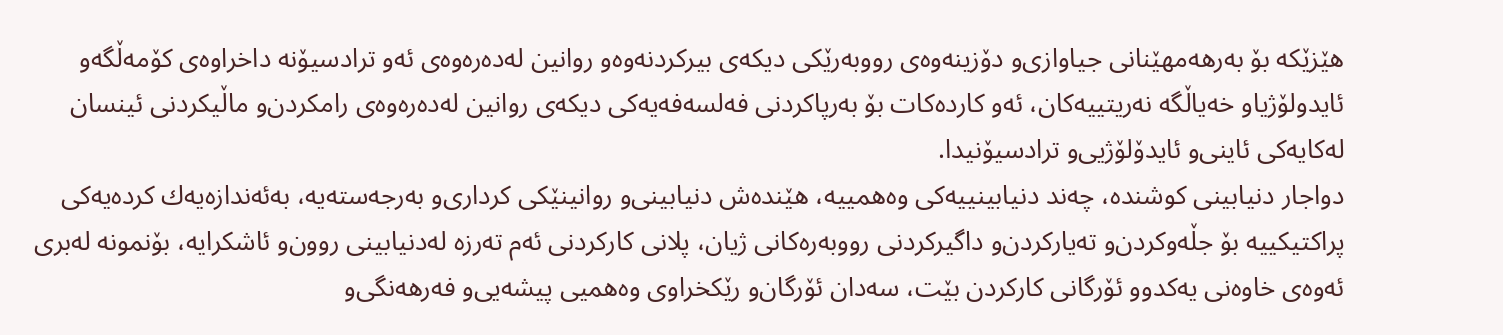هێزێكه‌ بۆ به‌رهه‌مهێنانی جیاوازی‌و دۆزینه‌وه‌ی رووبه‌رێكی دیكه‌ی بیركردنه‌وه‌‌و روانین له‌ده‌ره‌وه‌ی ئه‌و ترادسیۆنه‌ داخراوه‌ی كۆمه‌ڵگه‌‌و ئایدولۆژیا‌و خه‌یاڵگه‌ نه‌ریتییه‌كان، ئه‌و كارده‌كات بۆ به‌رپاكردنی فه‌لسه‌فه‌یه‌كی دیكه‌ی روانین له‌ده‌ره‌وه‌ی رامكردن‌و ماڵیكردنی ئینسان له‌كایه‌كی ئاینی‌و ئایدۆلۆژیی‌و ترادسیۆنیدا.
دواجار دنیابینی كوشنده‌، چه‌ند دنیابینییه‌كی وه‌همییه‌، هێنده‌ش دنیابینی‌و روانینێكی كرداری‌و به‌رجه‌سته‌یه‌، به‌ئه‌ندازه‌یه‌ك كرده‌یه‌كی پراكتیكییه‌ بۆ جڵه‌وكردن‌و ته‌یاركردن‌و داگیركردنی رووبه‌ره‌كانی ژیان، پلانی كاركردنی ئه‌م ته‌رزه‌ له‌دنیابینی روون‌و ئاشكرایه‌، بۆنمونه‌ له‌بری ئه‌وه‌ی خاوه‌نی یه‌كدوو ئۆرگانی كاركردن بێت، سه‌دان ئۆرگان‌و رێكخراوی وه‌همیی پیشه‌یی‌و فه‌رهه‌نگی‌و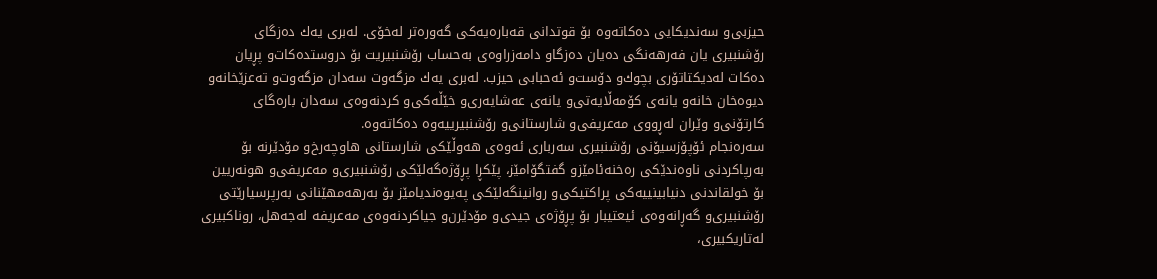حیزبی‌و سه‌ندیكایی ده‌كاته‌وه‌ بۆ قوتدانی قه‌باره‌یه‌كی گه‌وره‌تر له‌خۆی. له‌بری یه‌ك ده‌زگای رۆشنبیری یان فه‌رهه‌نگی ده‌یان ده‌زگا‌و دامه‌زراوه‌ی به‌حساب رۆشنبیریت بۆ دروستده‌كات‌و پڕیان ده‌كات له‌دیكتاتۆری بچوك‌و دۆست‌و ئه‌حبابی حیزب. له‌بری یه‌ك مزگه‌وت سه‌دان مزگه‌وت‌و ته‌عزێخانه‌‌و دیوه‌خان خانه‌‌و یانه‌ی كۆمه‌ڵایه‌تی‌و یانه‌ی عه‌شایه‌ری‌و خێڵه‌كی‌و كردنه‌وه‌ی سه‌دان باره‌گای كارتۆنی‌و وێران له‌ڕووی مه‌عریفی‌و شارستانی‌و رۆشنبیرییه‌وه‌ ده‌كاته‌وه‌.
سه‌ره‌نجام ئۆپۆزسیۆنی رۆشنبیری سه‌رباری ئه‌وه‌ی هه‌وڵێكی شارستانی هاوچه‌رخ‌و مۆدێرنه‌ بۆ به‌رپاكردنی ناوه‌ندێكی ره‌خنه‌ئامێز‌و گفتگۆامێز، پێكڕا پڕۆژه‌گه‌لێكی رۆشنبیری‌و مه‌عریفی‌و هونه‌ریین بۆ خولقاندنی دنیابینییه‌كی پراكتیكی‌و روانینگه‌لێكی په‌یوه‌ندیامێز بۆ به‌رهه‌مهێنانی به‌رپرسیارێتی رۆشنبیری‌و گه‌ڕانه‌وه‌ی ئیعتیبار بۆ پڕۆژه‌ی جیدی‌و مۆدێرن‌و جیاكردنه‌وه‌ی مه‌عریفه‌ له‌جه‌هل، روناكبیری له‌تاریكبیری،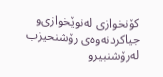كۆنخوازی له‌نوێخوازی‌و جیاكردنه‌وه‌ی رۆشنحیزب له‌رۆشنبیر‌و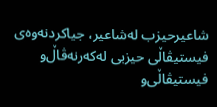شاعیرحیزب له‌شاعیر، جیاكردنه‌وه‌ی فیستیڤاڵی حیزبی له‌كه‌رنه‌ڤاڵ‌و فیستیڤاڵی‌و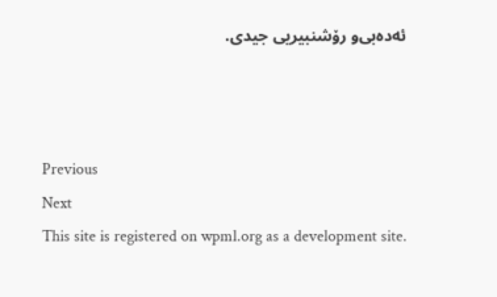ئه‌ده‌بی‌و رۆشنبیریی جیدی.



Previous
Next
This site is registered on wpml.org as a development site.